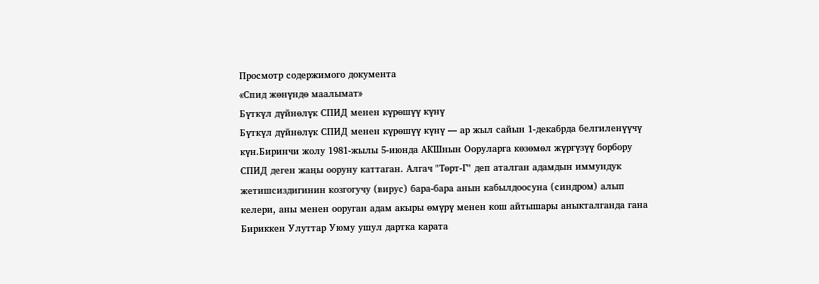Просмотр содержимого документа
«Спид жөнүндө маалымат»
Бүткүл дүйнөлүк СПИД менен күрөшүү күнү
Бүткүл дүйнөлүк СПИД менен күрөшүү күнү — ар жыл сайын 1-декабрда белгиленүүчү күн.Биринчи жолу 1981-жылы 5-июнда АКШнын Ооруларга көзөмөл жүргүзүү борбору СПИД деген жаңы ооруну каттаган. Алгач "Төрт-Г" деп аталган адамдын иммундук жетишсиздигинин козгогучу (вирус) бара-бара анын кабылдоосуна (синдром) алып келери, аны менен ооруган адам акыры өмүрү менен кош айтышары аныкталганда гана Бириккен Улуттар Уюму ушул дартка карата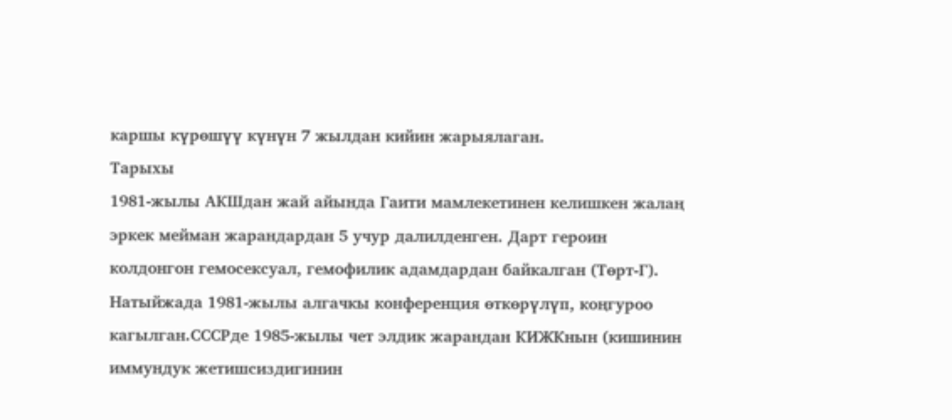каршы күрөшүү күнүн 7 жылдан кийин жарыялаган.
Тарыхы
1981-жылы АКШдан жай айында Гаити мамлекетинен келишкен жалаң эркек мейман жарандардан 5 учур далилденген. Дарт героин колдонгон гемосексуал, гемофилик адамдардан байкалган (Төрт-Г). Натыйжада 1981-жылы алгачкы конференция өткөрүлүп, коңгуроо кагылган.СССРде 1985-жылы чет элдик жарандан КИЖКнын (кишинин
иммундук жетишсиздигинин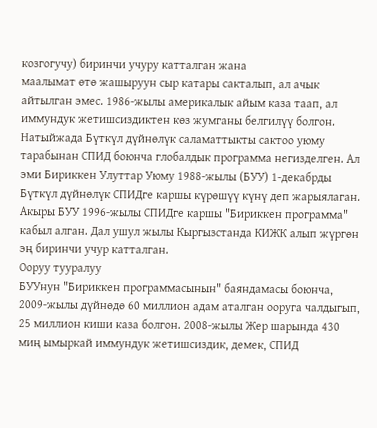козгогучу) биринчи учуру катталган жана
маалымат өтө жашыруун сыр катары сакталып, ал ачык айтылган эмес. 1986-жылы америкалык айым каза таап, ал иммундук жетишсиздиктен көз жумганы белгилүү болгон. Натыйжада Бүткүл дүйнөлүк саламаттыкты сактоо уюму тарабынан СПИД боюнча глобалдык программа негизделген. Ал эми Бириккен Улуттар Уюму 1988-жылы (БУУ) 1-декабрды Бүткүл дүйнөлүк СПИДге каршы күрөшүү күнү деп жарыялаган. Акыры БУУ 1996-жылы СПИДге каршы "Бириккен программа" кабыл алган. Дал ушул жылы Кыргызстанда КИЖК алып жүргөн эң биринчи учур катталган.
Ооруу тууралуу
БУУнун "Бириккен программасынын" баяндамасы боюнча, 2009-жылы дүйнөдө 60 миллион адам аталган ооруга чалдыгып, 25 миллион киши каза болгон. 2008-жылы Жер шарында 430 миң ымыркай иммундук жетишсиздик, демек, СПИД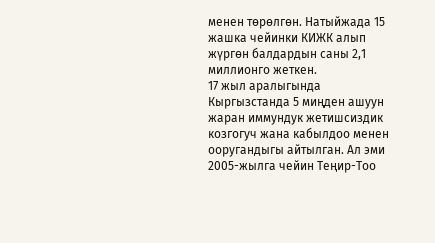менен төрөлгөн. Натыйжада 15 жашка чейинки КИЖК алып жүргөн балдардын саны 2,1 миллионго жеткен.
17 жыл аралыгында Кыргызстанда 5 миңден ашуун жаран иммундук жетишсиздик козгогуч жана кабылдоо менен ооругандыгы айтылган. Ал эми 2005-жылга чейин Теңир-Тоо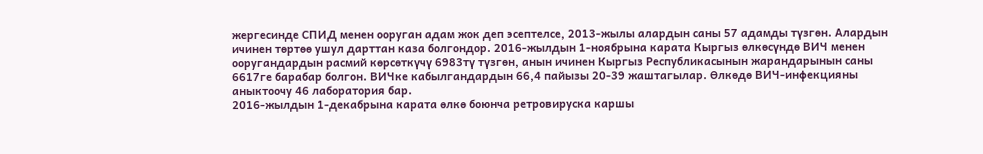жергесинде СПИД менен ооруган адам жок деп эсептелсе, 2013-жылы алардын саны 57 адамды түзгөн. Алардын ичинен төртөө ушул дарттан каза болгондор. 2016-жылдын 1-ноябрына карата Кыргыз өлкөсүндө ВИЧ менен ооругандардын расмий көрсөткүчү 6983тү түзгөн, анын ичинен Кыргыз Республикасынын жарандарынын саны 6617ге барабар болгон. ВИЧке кабылгандардын 66,4 пайызы 20-39 жаштагылар. Өлкөдө ВИЧ-инфекцияны аныктоочу 46 лаборатория бар.
2016-жылдын 1-декабрына карата өлкө боюнча ретровируска каршы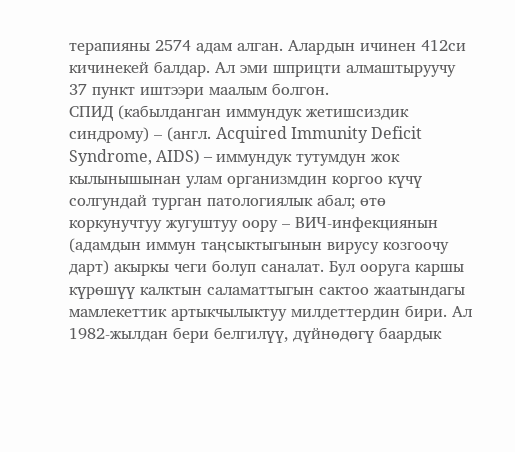терапияны 2574 адам алган. Алардын ичинен 412си кичинекей балдар. Ал эми шприцти алмаштыруучу 37 пункт иштээри маалым болгон.
СПИД (кабылданган иммундук жетишсиздик синдрому) – (англ. Acquired Immunity Deficit Syndrome, AIDS) – иммундук тутумдун жок кылынышынан улам организмдин коргоо күчү солгундай турган патологиялык абал; өтө коркунучтуу жугуштуу оору – ВИЧ-инфекциянын (адамдын иммун таңсыктыгынын вирусу козгоочу дарт) акыркы чеги болуп саналат. Бул ооруга каршы күрөшүү калктын саламаттыгын сактоо жаатындагы мамлекеттик артыкчылыктуу милдеттердин бири. Ал 1982-жылдан бери белгилүү, дүйнөдөгү баардык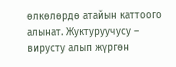өлкөлөрдө атайын каттоого алынат. Жуктуруучусу – вирусту алып жүргөн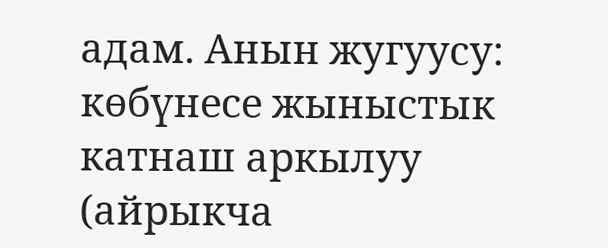адам. Анын жугуусу: көбүнесе жыныстык катнаш аркылуу (айрыкча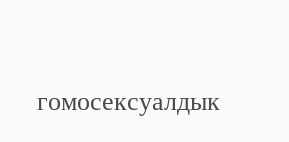гомосексуалдык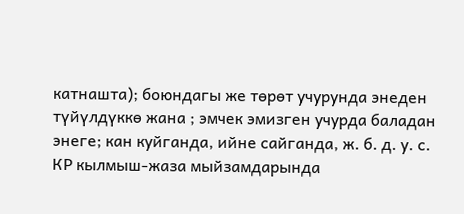катнашта); боюндагы же төрөт учурунда энеден түйүлдүккө жана ; эмчек эмизген учурда баладан энеге; кан куйганда, ийне сайганда, ж. б. д. у. с. КР кылмыш-жаза мыйзамдарында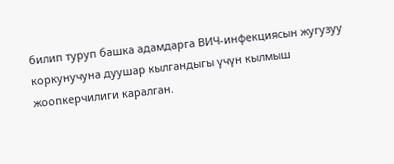билип туруп башка адамдарга ВИЧ-инфекциясын жугузуу коркунучуна дуушар кылгандыгы үчүн кылмыш жоопкерчилиги каралган.